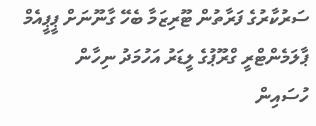ސަރުކާރުގެ ފަރާތުން ޓޫރިޒަމާ ބެހޭ ގާނޫނަށް ޕީޕީއެމް ޕާލަމެންޓްރީ ގްރޫޕުގެ ލީޑަރު އަހުމަދު ނިހާން ހުސައިން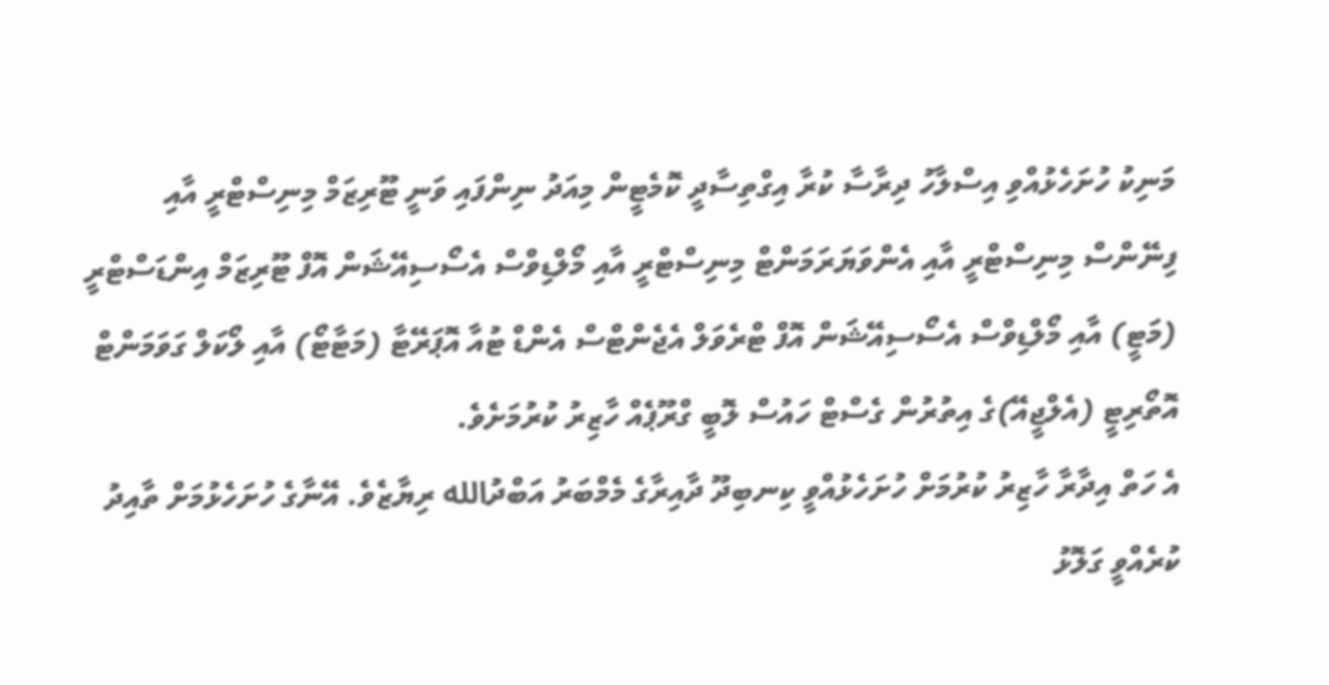މަނިކު ހުށަހެޅުއްވި އިސްލާހު ދިރާސާ ކުރާ އިގްތިސާދީ ކޮމެޓީން މިއަދު ނިންފައި ވަނީ ޓޫރިޒަމް މިނިސްޓްރީ އާއި ފިނޭންސް މިނިސްޓްރީ އާއި އެންވަޔަރަމަންޓް މިނިސްޓްރީ އާއި މޯލްޑިވްސް އެސޯސިއޭޝަން އޮފް ޓޫރިޒަމް އިންޑަސްޓްރީ (މަޓީ) އާއި މޯލްޑިވްސް އެސޯސިއޭޝަން އޮފް ޓްރެވަލް އެޖެންޓްސް އެންޑް ޓުއާ އޮޕަރޭޓާ (މަޓާޓޯ) އާއި ލޯކަލް ގަވަމަންޓް އޮތޯރިޓީ (އެލްޖީއޭ)ގެ އިތުރުން ގެސްޓް ހައުސް ލޮބީ ގްރޫޕެއް ހާޒިރު ކުރުމަށެވެ.
އެ ހަތް އިދާރާ ހާޒިރު ކުރުމަށް ހުށަހެޅުއްވީ ކިނބިދޫ ދާއިރާގެ މެމްބަރު އަބްދުالله ރިޔާޒެވެ. އޭނާގެ ހުށަހެޅުމަށް ތާއިދު ކުރެއްވީ ގަލޮޅު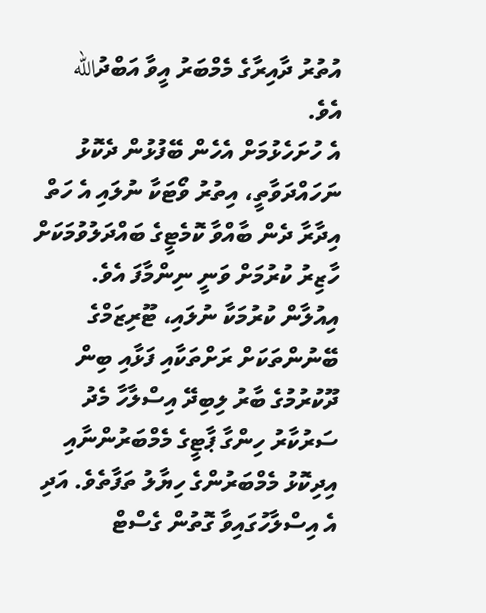އުތުރު ދާއިރާގެ މެމްބަރު އީވާ އަބްދުالله އެވެ.
އެ ހުށަހެޅުމަށް އެހެން ބޭފުޅުން ދެކޮޅު ނަހައްދަވާތީ، އިތުރު ވޯޓަކާ ނުލައި އެ ހަތް އިދާރާ ދެން ބާއްވާ ކޮމެޓީގެ ބައްދަލުވުމަކަށް ހާޒިރު ކުރުމަށް ވަނީ ނިންމާފަ އެވެ.
އިއުލާން ކުރުމަކާ ނުލައި، ޓޫރިޒަމްގެ ބޭނުންތަކަށް ރަށްތަކާއި ފަޅާއި ބިން ދޫކުރުމުގެ ބާރު ލިބިދޭ އިސްލާހާ މެދު ސަރުކާރު ހިންގާ ޕާޓީގެ މެމްބަރުންނާއި އިދިކޮޅު މެމްބަރުންގެ ހިޔާލު ތަފާތެވެ. އަދި އެ އިސްލާހުގައިވާ ގޮތުން ގެސްޓް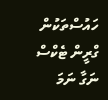ހައުސްތަކުން ގްރީން ޓެކްސް ނަގާ ނަމަ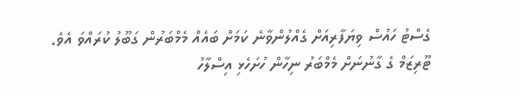ގެސްޓު ހައުސް ވިޔަފާރިއަށް ގެއްލުންވާނެ ކަމަށް ބައެއް މެމްބަރުން ގަބޫލު ކުރައްވަ އެވެ.
ޓޫރިޒަމް ގެ ގާނުނަށް މެމްބަރު ނިހާން ހުށަހެޅި އިސްލާހު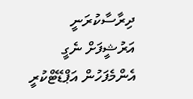ދިރާސާކުރަނީ
އަރުޝީފަށް ނެގީ
އެންމެފަހުން އަޕްޑޭޓްކުރީ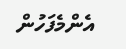އެންމެފަހުން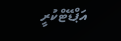އަޕްޑޭޓްކުރީ